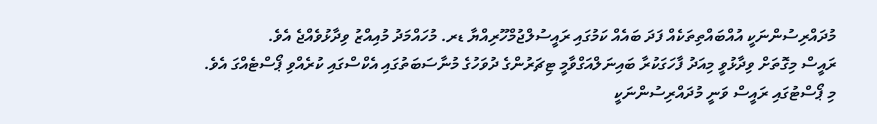މުދައްރިސުންނަކީ އުއްބައްތިތަކެއް ފަދަ ބައެއް ކަމުގައި ރައީސުލްޖުމްހޫރިއްޔާ ޑރ. މުހައްމަދު މުއިއްޒު ވިދާޅުވެއްޖެ އެވެ.
ރައީސް މިގޮތަށް ވިދާޅުވީ މިއަދު ފާހަގަކުރާ ބައިނަލްއަގްވާމީ ޓިޗަރުންގެ ދުވަހުގެ މުނާސަބަތުގައި އެކްސްގައި ކުރެއްވި ޕޯސްޓެއްގަ އެވެ.
މި ޕޯސްޓުގައި ރައީސް ވަނީ މުދައްރިސުންނަކީ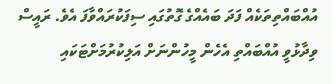އުއްބައްތިތަކެއް ފަދަ ބައެއްގެ ގޮތުގައި ސިފަކުރައްވާފަ އެވެ. ރައީސް ވިދާޅުވީ އުއްބައްތި އެހެން މީހުންނަށް އަލިކުރުމަށްޓަކައި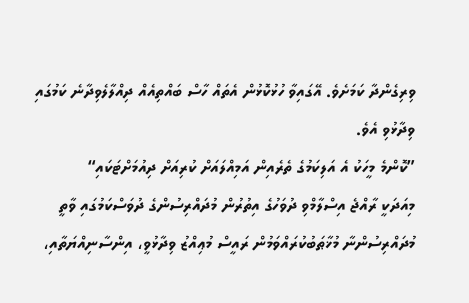ވިރިގެންދާ ކަމަށެވެ. އޭގައިވާ ހުޅުކޮޅުން އެތައް ހާސް ބައްތިއެއް ދިއްލާލެވިދާނެ ކަމުގައި ވިދާޅުވި އެވެ.
”ކޮންމެ މީހަކު އެ އަލިކަމުގެ ތެރެއިން އަމިއްލައަށް ކުރިއަށް ދިއުމަށްޓަކައި“
މިއަދަކީ ރާއްޖެ އިސްލާމްވި ދުވަހުގެ އިތުރުން މުދައްރިސުންގެ ދުވަސްކަމުގައި ވާތީ މުދައްރިސުންނާ މުޚާޠަބުކުރައްވަމުން ރައީސް މުޢިއްޒު ވިދާޅުވީ، އިންސާނިއްޔަތާއި،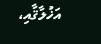އަޚުލާޤާއި،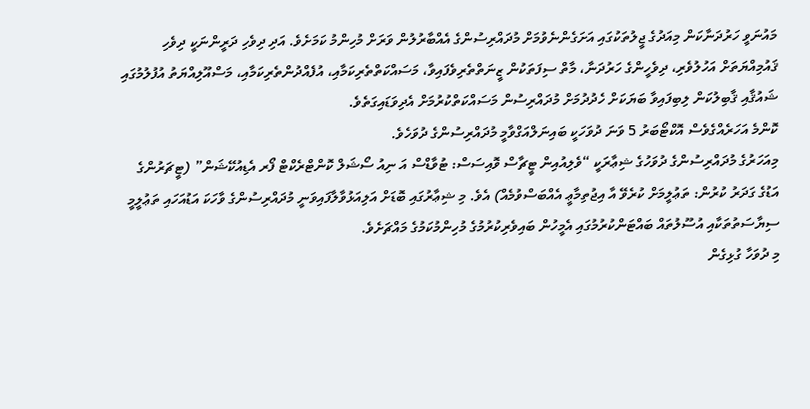މައުނަވީ ހަރުދަނާކަން މިއަދުގެ ޖީލުތަކުގައި އަށަގެންނެވުމަށް މުދައްރިސުންގެ އެއްބާރުލުން ވަރަށް މުހިންމު ކަމަށެވެ. އަދި ދިވެހި ދަރީންނަކީ ދިވެހި ޤައުމިއްޔަތަށް އަހުލުވެރި، ދިވެހީންގެ ހަރުދަނާ، މާތް ސިފަތަކުން ޒީނަތްތެރިވެފައިވާ، މަސައްކަތްތެރިކަމާއި، އުފެއްދުންތެރިކަމާއި، މަސްއޫލިއްޔަތު އުފުލުމުގައި ޝައުޤާއި ޤާބިލުކަން ލިބިފައިވާ ބަޔަކަށް ހެދުދުމަށް މުދައްރިސުން މަސައްކަތްކުރުމަށް އެދިވަޑައިގަތެވެ.
ކޮންމެ އަހަރެއްގެވެސް އޮކްޓޯބަރު 5 ވަނަ ދުވަހަކީ ބައިނަލްއަގްވާމީ މުދައްރިސުންގެ ދުވަހެވެ.
މިއަހަރުގެ މުދައްރިސުންގެ ދުވަހުގެ ޝިޢާރަކީ “ވެލިއުއިން ޓީޗާސް ވޮއިސަސް: ޓުވާޑްސް އަ ނިއު ސޯޝަލް ކޮންޓްރެކްޓް ފޯރ އެޑިއުކޭޝަން” (ޓީޗަރުންގެ އަޑުގެ ގަދަރު ކުރުން: ތަޢުލީމަށް ކުރެވޭ އާ އިޖުތިމާޢީ އެއްބަސްވުމެއް) އެވެ. މި ޝިޢާރުގައި ބޮޑަށް އަލިއަޅުވާލާފައިވަނީ މުދައްރިސުންގެ ވާހަކަ އަޑުއަހައި ތަޢުލީމީ ސިޔާސަތުތަކާއި އުސޫލުތައް ބައްޓަންކުރުމުގައި އެމީހުން ބައިވެރިކުރުމުގެ މުހިންމުކަމުގެ މައްޗަށެވެ.
މި ދުވަހާ ގުޅިގެން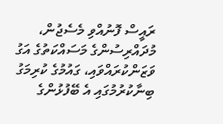ރައީސް ފޮނުއްވި މެސެޖުން، މުދައްރިސުންގެ މަސައްކަތުގެ އަގު ވަޒަންކުރައްވައި، ގައުމުގެ ކުރިމަގު ބިނާކުރުމުގައި އެ ބޭފުޅުންގެ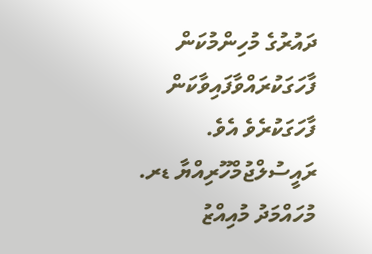ދައުރުގެ މުހިންމުކަން ފާހަގަކުރައްވާފައިވާކަން ފާހަގަކުރެވެ އެވެ.
ރައީސުލްޖުމްހޫރިއްޔާ ޑރ. މުހައްމަދު މުއިއްޒު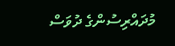މުދައްރިސުންގެ ދުވަސް